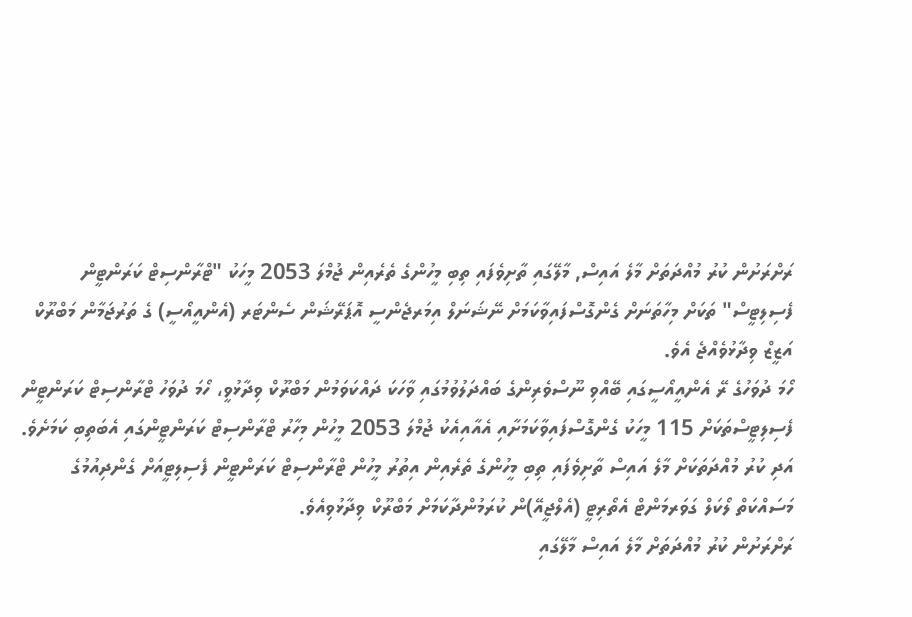ރަށްރަށުން ކުރު މުއްދަތަށް މާލެ އައިސް, މާލޭގައި ތާށިވެފައި ތިބި މީހުންގެ ތެރެއިން ޖުމްލަ 2053 މީހަކު "ޓްރާންސިޓް ކަރަންޓީން ފެސިލިޓީސް" ތަކަށް މިހާތަނަށް ގެންގޮސްފައިވާކަމަށް ނޭޝަނަލް އިމަރޖެންސީ އޮޕަރޭޝަން ސެންޓަރ (އެންއީއޯސީ) ގެ ތަރުޖަމާން މަބްރޫކް އަޒީޒް ވިދާޅުވެއްޖެ އެވެ.
ހޯމަ ދުވަހުގެ ރޭ އެންއީއޯސީގައި ބޭއްވި ނޫސްވެރިންގެ ބައްދަލުވުމުގައި ވާހަކަ ދައްކަވަމުން މަބްރޫކް ވިދާޅުވީ، ހޯމަ ދުވަހު ޓްރާންސިޓް ކަރަންޓީން ފެސިލިޓީސްތަކަށް 115 މީހަކު ގެންގޮސްފައިވާކަމަށާއި އެއާއިއެކު ޖުމްލަ 2053 މީހުން މިހާރު ޓްރާންސިޓް ކަރަންޓީންގައި އެބަތިބި ކަމަށެވެ. އަދި ކުރު މުއްދަތަކަށް މާލެ އައިސް ތާށިވެފައި ތިބި މީހުންގެ ތެރެއިން އިތުރު މީހުން ޓްރާންސިޓް ކަރަންޓީން ފެސިލިޓީއަށް ގެންދިއުމުގެ މަސައްކަތް ލޯކަލް ގަވަރމަންޓް އެތޯރިޓީ (އެލްޖީއޭ)ން ކުރަމުންދާކަމަށް މަބްރޫކް ވިދާޅުވިއެވެ.
ރަށްރަށުން ކުރު މުއްދަތަށް މާލެ އައިސް މާލޭގައި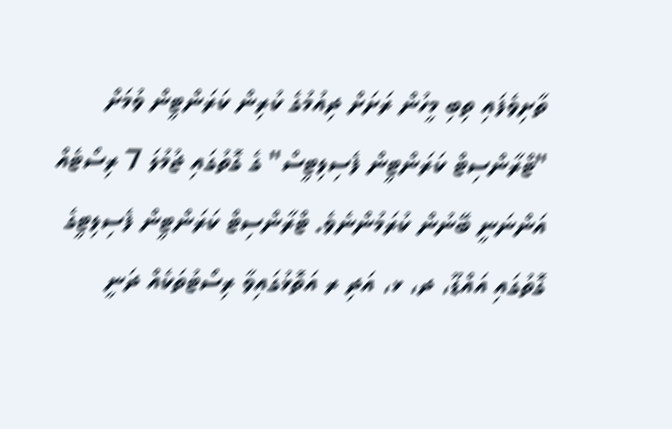ތާށިވެފައި ތިބި މީހުން ރަށަށް ދިއުމުގެ ކުރިން ކަރަންޓީން ވުމަށް "ޓްރާންސިޓް ކަރަންޓީން ފެސިލިޓީސް" ގެ ގޮތުގައި ޖުމުލަ 7 ރިސޯޓެއް އަންނަނީ ބޭނުން ކުރަމުންނެވެ. ޓްރާންސިޓް ކަރަންޓީން ފެސިލިޓީގެ ގޮތުގައި އައްޑޫ، ދ، ޅ، އަދި ރ އަތޮޅުގައިވާ ރިސޯޓުތަކެއް ދަނީ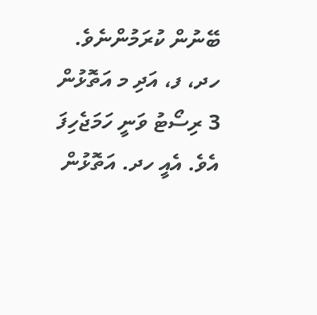ބޭނުން ކުރަމުންނެވެ.
ހދ، ފ، އަދި މ އަތޮޅުން 3 ރިސޯޓު ވަނީ ހަމަޖެހިފަ އެވެ. އެއީ ހދ. އަތޮޅުން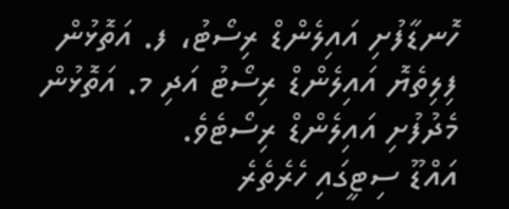ހޮނޑާފުށި އައިލެންޑް ރިސޯޓު، ފ. އަތޮޅުން ފިލިތެޔޮ އައިލެންޑް ރިސޯޓު އަދި މ. އަތޮޅުން މެދުފުށި އައިލެންޑް ރިސޯޓެވެ.
އައްޑޫ ސިޓީގައި ހެރެތެރެ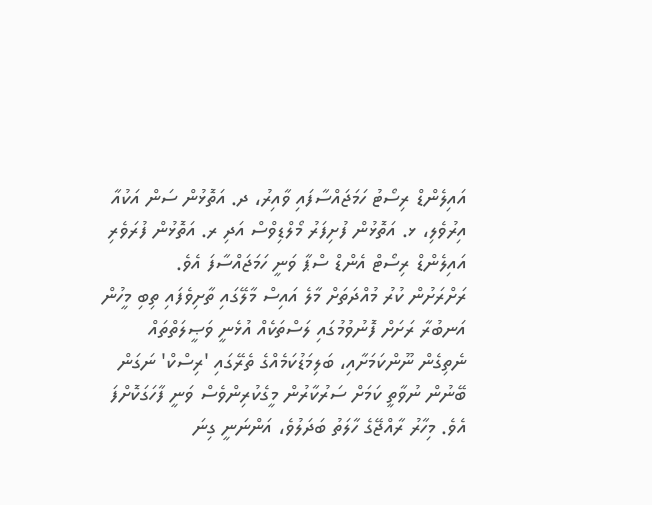އައިލެންޑް ރިސޯޓު ހަމަޖައްސާފައި ވާއިރު، ދ. އަތޮޅުން ސަން އަކުއާ އިރުވެލި، ޅ. އަތޮޅުން ފުށިފަރު މޯލްޑިވްސް އަދި ރ. އަތޮޅުން ފުރަވެރި އައިލެންޑް ރިސޯޓް އެންޑް ސްޕާ ވަނީ ހަމަޖައްސާފަ އެވެ.
ރަށްރަށުން ކުރު މުއްދަތަށް މާލެ އައިސް މާލޭގައި ތާށިވެފައި ތިބި މީހުން އަނބުރާ ރަށަށް ފޮނުވުމުގައި ލަސްތަކެއް އުޅެނީ ވަޞީލަތްތައް ނެތިގެން ނޫންކަމަށާއި، ބަލިމަޑުކަމެއްގެ ތެރޭގައި 'ރިސްކް' ނަގަން ބޭނުން ނުވާތީ ކަމަށް ސަރުކާރުން މީގެކުރިންވެސް ވަނީ ފާހަގަކޮށްފަ އެވެ. މިހާރު ރާއްޖޭގެ ހާލަތު ބަދަލުވެ، އަންނަނީ ގިނަ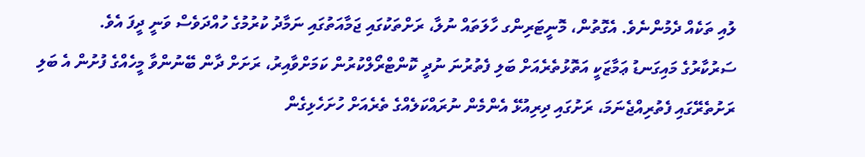ލުއި ތަކެއް ދެމުންނެވެ. އެގޮތުން، މޮނީޓަރިންގ ހާލަތައް ނުލާ، ރަށްތަކުގައި ޖަމާއަތުގައި ނަމާދު ކުރުމުގެ ހުއްދަވެސް ވަނީ ދީފަ އެވެ.
ސަރުކާރުގެ މައިގަނޑު ޢަމާޒަކީ އަތޮޅުތެރެއަށް ބަލި ފެތުރުނަ ނުދީ ކޮންޓްރޯލްކުރުން ކަމަށްވާއިރު، ރަށަށް ދާން ބޭނުންވާ މީހެއްގެ ފުށުން އެ ބަލި ރަށުތެރޭގައި ފެތުރިއްޖެނަމަ، ރަށުގައި ދިރިއުޅޭ އެންމެން ނުރައްކަލެއްގެ ތެރެއަށް ހުށަހެޅިގެން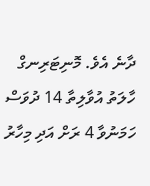ދާނެ އެވެ. މޮނިޓަރިނގް ހާލަތު އުވާލިތާ 14 ދުވަސް ހަމަނުވާ 4 ރަށް އަދި މިހާރު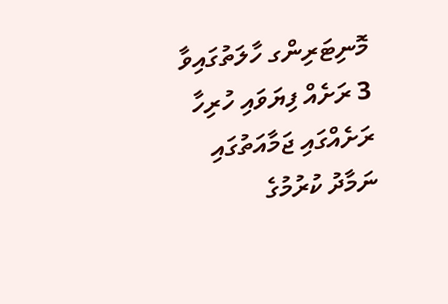މޮނިޓަރިންގ ހާލަތުގައިވާ 3 ރަށެއް ފިޔަވައި ހުރިހާ ރަށެއްގައި ޖަމާއަތުގައި ނަމާދު ކުރުމުގެ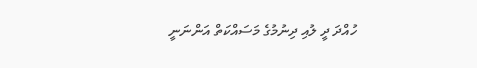ހުއްދަ ދީ ލުއި ދިނުމުގެ މަސައްކަތް އަންނަނީ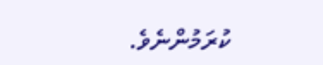ކުރަމުންނެވެ.